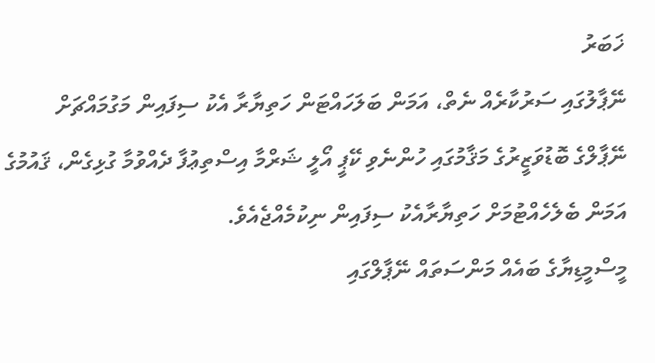ޚަބަރު
ނޭޕާލުގައި ސަރުކާރެއް ނެތް، އަމަން ބަލަހައްޓަން ހަތިޔާރާ އެކު ސިފައިން މަގުމައްޗަށް
ނޭޕާލްގެ ބޮޑުވަޒީރުގެ މަޤާމުގައި ހުންނެވި ކޭޕީ އޯލީ ޝަރްމާ އިސްތިޢުފާ ދެއްވުމާ ގުޅިގެން، ޤައުމުގެ އަމަން ބެލެހެއްޓުމަށް ހަތިޔާރާއެކު ސިފައިން ނިކުމެއްޖެއެވެ.
މީސްމީޑިޔާގެ ބައެއް މަންސަތައް ނޭޕާލްގައި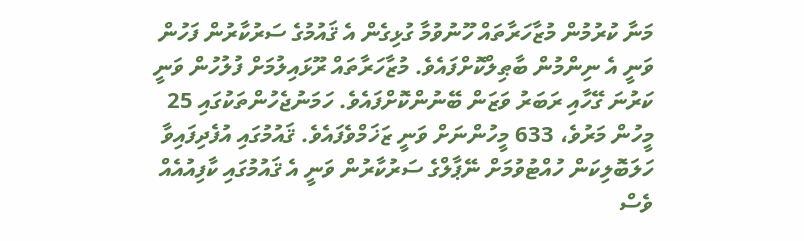މަނާ ކުރުމުން މުޒާހަރާތައް ހޫނުވުމާ ގުޅިގެން އެ ޤައުމުގެ ސަރުކާރުން ފަހުން ވަނީ އެ ނިންމުން ބާޠިލްކޮށްފައެވެ. މުޒާހަރާތައް ރޫޅައިލުމަށް ފުލުހުން ވަނީ ކަރުނަ ގޭހާއި ރަބަރު ވަޒަން ބޭނުންކޮށްފައެވެ. ހަމަނުޖެހުންތަކުގައި 25 މީހުން މަރުވެ، 633 މީހުންނަށް ވަނީ ޒަޚަމްވެފައެވެ. ޤައުމުގައި އުފެދިފައިވާ ހަލަބޮލިކަން ހުއްޓުވުމަށް ނޭޕާލްގެ ސަރުކާރުން ވަނީ އެ ޤައުމުގައި ކާފިއުއެއް ވެސް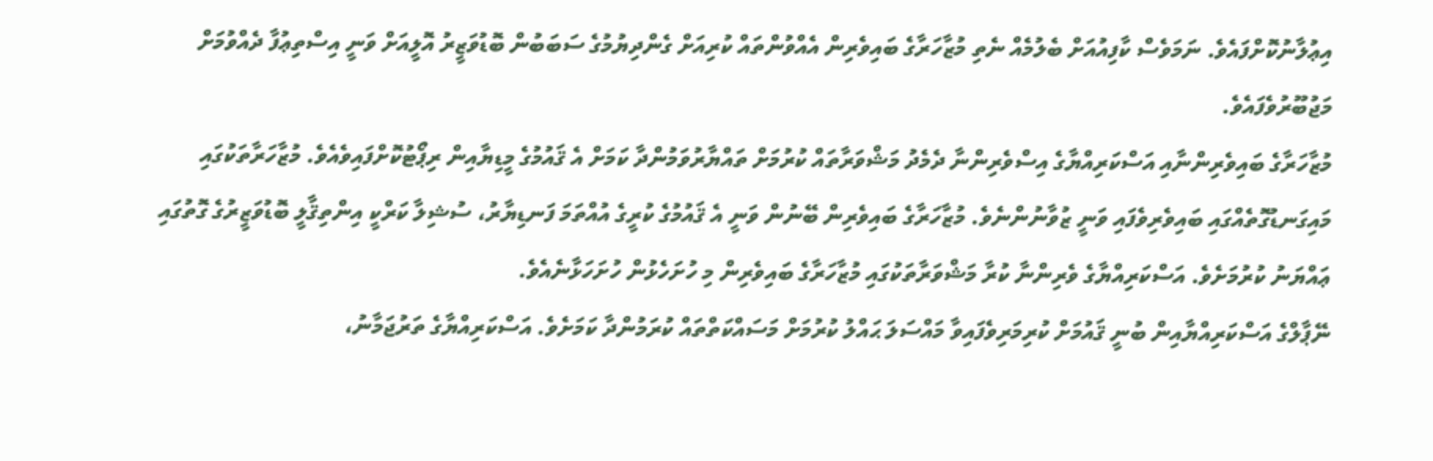އިޢުލާނުކޮށްފައެވެ. ނަމަވެސް ކާފިއުއަށް ބެލުމެއް ނެތި މުޒާހަރާގެ ބައިވެރިން އެއްވުންތައް ކުރިއަށް ގެންދިޔުމުގެ ސަބަބުން ބޮޑުވަޒީރު އޮލީއަށް ވަނީ އިސްތިޢުފާ ދެއްވުމަށް މަޖުބޫރުވެފައެވެ.
މުޒާހަރާގެ ބައިވެރިންނާއި އަސްކަރިއްޔާގެ އިސްވެރިންނާ ދެމެދު މަޝްވަރާތައް ކުރުމަށް ތައްޔާރުވަމުންދާ ކަމަށް އެ ޤައުމުގެ މީޑިޔާއިން ރިޕޯޓުކޮށްފައިވެއެވެ. މުޒާހަރާތަކުގައި މައިގަނޑުގޮތެއްގައި ބައިވެރިވެފައި ވަނީ ޒުވާނުންނެވެ. މުޒާހަރާގެ ބައިވެރިން ބޭނުން ވަނީ އެ ޤައުމުގެ ކުރީގެ އުއްތަމަ ފަނޑިޔާރު، ސުޝިލާ ކަރްކީ އިންތިޤާލީ ބޮޑުވަޒީރުގެ ގޮތުގައި ޢައްޔަނު ކުރުމަށެވެ. އަސްކަރިއްޔާގެ ވެރިންނާ ކުރާ މަޝްވަރާތަކުގައި މުޒާހަރާގެ ބައިވެރިން މި ހުށަހެޅުން ހުށަހަޅާނެއެވެ.
ނޭޕާލްގެ އަސްކަރިއްޔާއިން ބުނީ ޤައުމަށް ކުރިމަރިވެފައިވާ މައްސަލަ ޙައްލު ކުރުމަށް މަސައްކަތްތައް ކުރަމުންދާ ކަމަށެވެ. އަސްކަރިއްޔާގެ ތަރުޖަމާނު،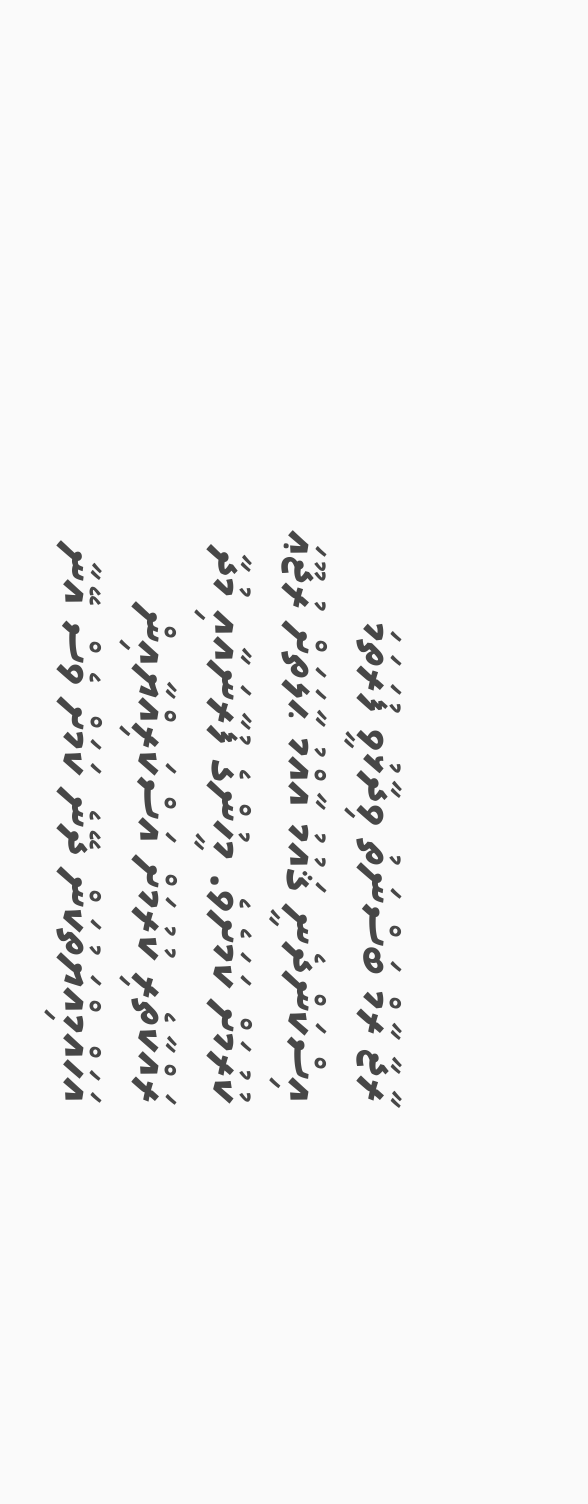ރާޖާ ރާމް ބަސްނަތު ވިދާޅުވީ ފުރަތަމަ އިސްކަންދެނީ ޤައުމު އާއްމު ޙާލަތަށް ރުޖޫޢަ ކުރުމަށް ކަމަށެވެ. މީހުންގެ ފުރާނައާއި މުދާ ރައްކާތެރި ކުރުމަށް އަސްކަރިއްޔާއިން އަހައްމިއްޔަތުކަން ދޭނެ ކަމަށް ވެސް އޭނާ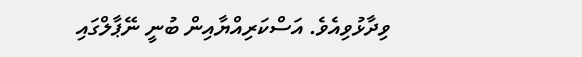ވިދާޅުވިއެވެ. އަސްކަރިއްޔާއިން ބުނީ ނޭޕާލްގައި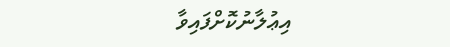އިޢުލާނުކޮށްފައިވާ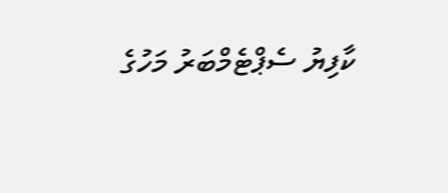ކާފިޔު ސެޕްޓެމްބަރު މަހުގެ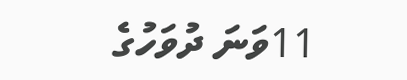11ވަނަ ދުވަހުގެ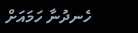ހެނދުނާ ހަމައަށް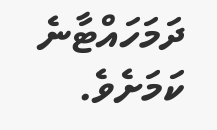ދަމަހައްޓާނެ ކަމަށެވެ.